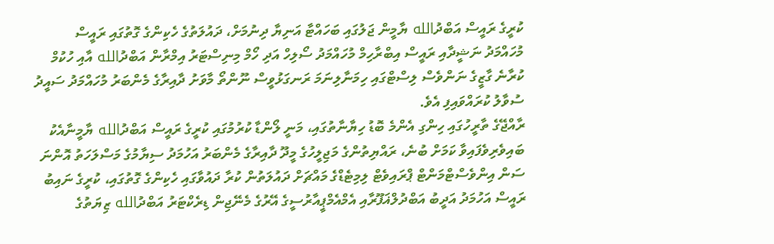ކުރީގެ ރައީސް އަބްދުالله ޔާމީން ޖަލުގައި ބަހައްޓާ އަނިޔާ ދިނުމަށް، ދައުލަތުގެ ހެކިންގެ ގޮތުގައި ރައީސް މުހައްމަދު ނަޝީދާއި ރައީސް އިބްރާހިމް މުހައްމަދު ސޯލިހް އަދި ހޯމް މިނިސްޓަރު އިމްރާން އަބްދުالله އާއި ހުކުމް ކުރާނެ ގާޒީގެ ނަންވެސް ލިސްޓްގައި ހިމަނާލިނަމަ ރަނގަޅުވީސް ނޫންތޯ މާވަށު ދާއިރާގެ މެންބަރު މުހައްމަދު ސައީދު ސުވާލު ކުރައްވައިފި އެވެ.
ރާއްޖޭގެ ތާރީހުގައި ހިންގި އެންމެ ބޮޑު ހިޔާނާތުގައި، މަނީ ލޯންޑާ ކުރުމުގައި ކުރީގެ ރައީސް އަބްދުالله ޔާމީނާއެކު ބައިވެރިވެފައިވާ ކަމަށް ބުނެ، ރައްޔިތުންގެ މަޖިލީހުގެ މީދޫ ދާއިރާގެ މެންބަރު އަހުމަދު ސިޔާމުގެ މަސްލަހަތު އޮންނަ ސަން އިންވެސްޓްމަންޓް ޕްރައިވެޓް ލިމިޓެޑްގެ މައްޗަށް ދައުލަތުން ކުރާ ދައުވާގައި ހެކިންގެ ގޮތުގައި، ކުރީގެ ނައިބު ރައީސް އަހުމަދު އަދީބު އަބްދުލްޣަފޫރާއި އެމްއެމްޕީއާރުސީގެ އޭރުގެ މެނޭޖިން ޑިރެކްޓަރު އަބްދުالله ޒިޔަތުގެ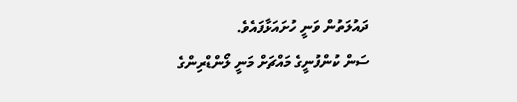ދައުލަތުން ވަނީ ހުށައަޅާފައެވެ.
ސަން ކުންފުނީގެ މައްޗަށް މަނީ ލޯންޑްރިންގެ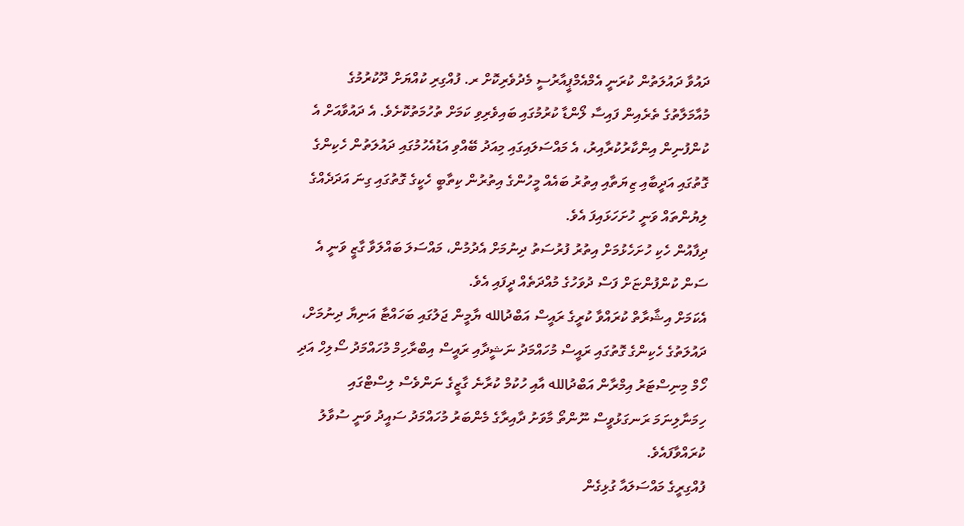ދައުވާ ދައުލަތުން ކުރަނީ އެމްއެމްޕީއާރުސީ މެދުވެރިކޮށް ރ. ފުއްގިރި ކުއްޔަށް ދޫކުރުމުގެ މުއާމަލާތުގެ ތެރެއިން ފައިސާ ލޯންޑާ ކުރުމުގައި ބައިވެރިވި ކަމަށް ތުހުމަތުކޮށެވެ. އެ ދައުވާއަށް އެ ކުންފުނިން އިންކާރުކުރާއިރު، އެ މައްސަލައިގައި މިއަދު ބޭއްވި އަޑުއެހުމުގައި ދައުލަތުން ހެކިންގެ ގޮތުގައި އަދީބާއި ޒިޔަތާއި އިތުރު ބައެއް މީހުންގެ އިތުރުން ކިތާބީ ހެކީގެ ގޮތުގައި ގިނަ އަދަދެއްގެ ލިޔުންތައް ވަނީ ހުށަހަޅައިފަ އެވެ.
ދިފާއުން ހެކި ހުށަހެޅުމަށް އިތުރު ފުރުސަތު ދިނުމަށް އެދުމުން، މައްސަލަ ބައްލަވާ ގާޒީ ވަނީ އެ ސަން ކުންފުންޏަށް ފަސް ދުވަހުގެ މުއްދަތެއް ދީފައި އެވެ.
އެކަމަށް އިޝާރާތް ކުރައްވާ ކުރީގެ ރައީސް އަބްދުالله ޔާމީން ޖަލުގައި ބަހައްޓާ އަނިޔާ ދިނުމަށް، ދައުލަތުގެ ހެކިންގެ ގޮތުގައި ރައީސް މުހައްމަދު ނަޝީދާއި ރައީސް އިބްރާހިމް މުހައްމަދު ސޯލިހް އަދި ހޯމް މިނިސްޓަރު އިމްރާން އަބްދުالله އާއި ހުކުމް ކުރާނެ ގާޒީގެ ނަންވެސް ލިސްޓްގައި ހިމަނާލިނަމަ ރަނގަޅުވީސް ނޫންތޯ މާވަށު ދާއިރާގެ މެންބަރު މުހައްމަދު ސައީދު ވަނީ ސުވާލު ކުރައްވާފައެވެ.
ފުއްގިރީގެ މައްސަލައާ ގުޅިގެން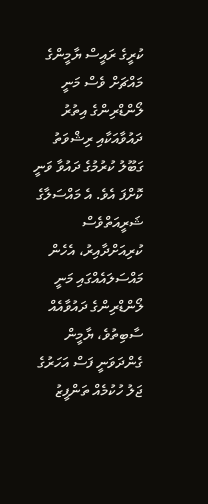ކުރީގެ ރައީސް ޔާމީންގެ މައްޗަށް ވެސް މަނީ ލޯންޑްރިންގެ އިތުރު ދައުވާއަކާއި ރިޝްވަތު ގަބޫލު ކުރުމުގެ ދައުވާ ވަނީ ކޮށްފަ އެވެ. އެ މައްސަލާގެ ޝަރީއަތްވެސް ކުރިއަށްދާއިރު، އެހެން މައްސަލައެއްގައި މަނީ ލޯންޑްރިންގެ ދައުވާއެއް ސާބިތުވެ، ޔާމީން ގެންދަވަނީ ފަސް އަހަރުގެ ޖަލު ހުކުމެއް ތަންފީޒު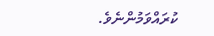ކުރައްވަމުންނެވެ.